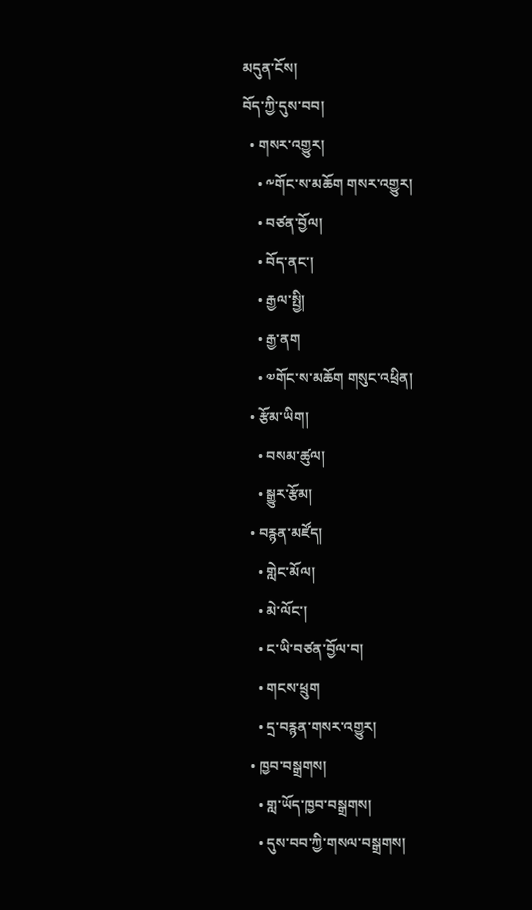མདུན་ངོས།
བོད་ཀྱི་དུས་བབ།
  • གསར་འགྱུར།
    • ༸གོང་ས་མཆོག གསར་འགྱུར།
    • བཙན་བྱོལ།
    • བོད་ནང་།
    • རྒྱལ་སྤྱི།
    • རྒྱ་ནག
    • ༧གོང་ས་མཆོག གསུང་འཕྲིན།
  • རྩོམ་ཡིག།
    • བསམ་ཚུལ།
    • སྒྱུར་རྩོམ།
  • བརྙན་མཛོད།
    • གླེང་མོལ།
    • མེ་ལོང་།
    • ང་ཡི་བཙན་བྱོལ་བ།
    • གངས་ཕྲུག
    • དྲ་བརྙན་གསར་འགྱུར།
  • ཁྱབ་བསྒྲགས།
    • གླ་ཡོད་ཁྱབ་བསྒྲགས།
    • དུས་བབ་ཀྱི་གསལ་བསྒྲགས།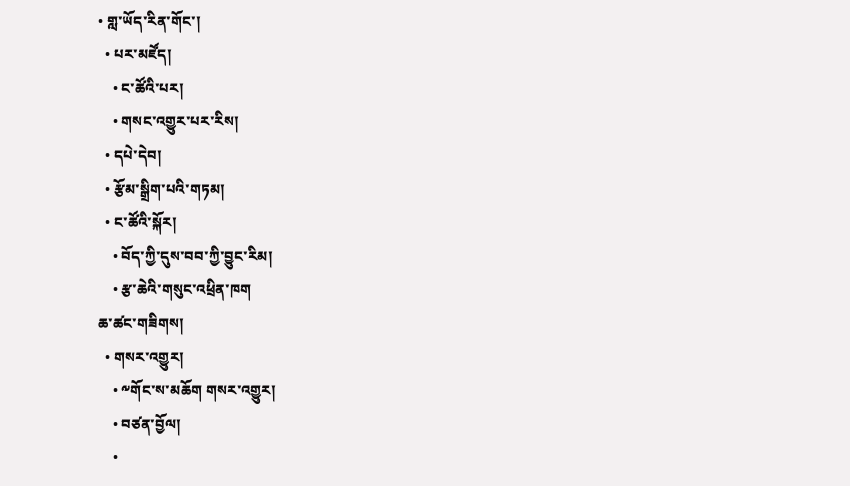• གླ་ཡོད་རིན་གོང་།
  • པར་མཛོད།
    • ང་ཚོའི་པར།
    • གསང་འགྱུར་པར་རིས།
  • དཔེ་དེབ།
  • རྩོམ་སྒྲིག་པའི་གཏམ།
  • ང་ཚོའི་སྐོར།
    • བོད་ཀྱི་དུས་བབ་ཀྱི་བྱུང་རིམ།
    • རྩ་ཆེའི་གསུང་འཕྲིན་ཁག
ཆ་ཚང་གཟིགས།
  • གསར་འགྱུར།
    • ༸གོང་ས་མཆོག གསར་འགྱུར།
    • བཙན་བྱོལ།
    •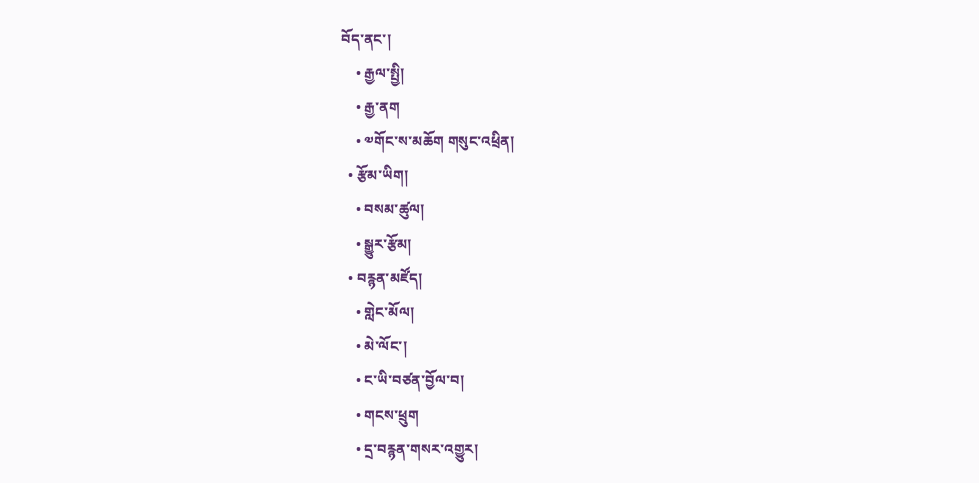བོད་ནང་།
    • རྒྱལ་སྤྱི།
    • རྒྱ་ནག
    • ༧གོང་ས་མཆོག གསུང་འཕྲིན།
  • རྩོམ་ཡིག།
    • བསམ་ཚུལ།
    • སྒྱུར་རྩོམ།
  • བརྙན་མཛོད།
    • གླེང་མོལ།
    • མེ་ལོང་།
    • ང་ཡི་བཙན་བྱོལ་བ།
    • གངས་ཕྲུག
    • དྲ་བརྙན་གསར་འགྱུར།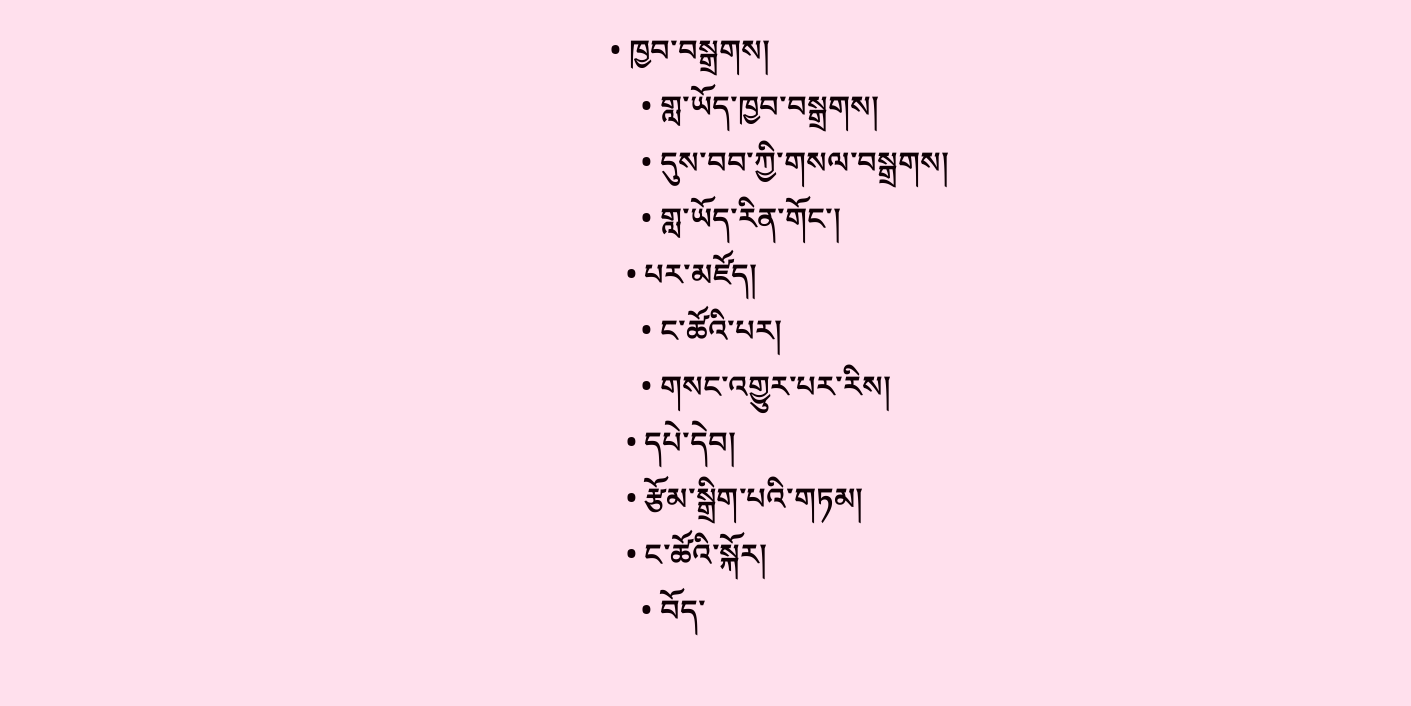• ཁྱབ་བསྒྲགས།
    • གླ་ཡོད་ཁྱབ་བསྒྲགས།
    • དུས་བབ་ཀྱི་གསལ་བསྒྲགས།
    • གླ་ཡོད་རིན་གོང་།
  • པར་མཛོད།
    • ང་ཚོའི་པར།
    • གསང་འགྱུར་པར་རིས།
  • དཔེ་དེབ།
  • རྩོམ་སྒྲིག་པའི་གཏམ།
  • ང་ཚོའི་སྐོར།
    • བོད་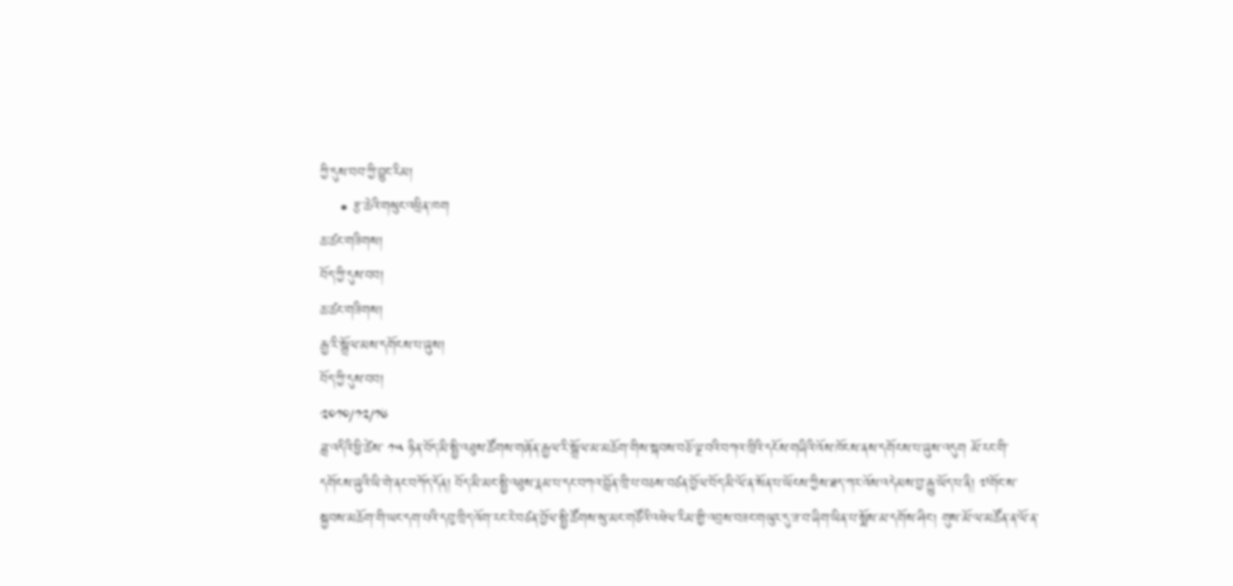ཀྱི་དུས་བབ་ཀྱི་བྱུང་རིམ།
    • རྩ་ཆེའི་གསུང་འཕྲིན་ཁག
ཆ་ཚང་གཟིགས།
བོད་ཀྱི་དུས་བབ།
ཆ་ཚང་གཟིགས།
རྒྱ་རི་སྒྲོལ་མས་དགོངས་པ་ཞུས།
བོད་ཀྱི་དུས་བབ།
༢༠༡༠/༡༢/༡༦
ཟླ་འདིའི་ཕྱི་ཚེས་ ༡༥ ཉིན་བོད་མི་སྤྱི་འཐུས་ཚོགས་གཞོན་རྒྱལ་རི་སྒྲོལ་མ་མཆོག་གིས་སྐབས་བཅོ་ལྔ་བའི་བཀའ་ཁྲིའི་དངོས་གཞིའི་འོས་ཁོངས་ནས་དགོངས་པ་ཞུས་འདུག མོ་རང་གི་དགོངས་ཞུའི་ཡི་གེ་ནང་བཀོད་དོན། བོད་མི་མང་སྤྱི་འཐུས་རྣམ་པ་དང་བཀའ་བློན་ཁྲི་པ་བཅས་བཙན་བྱོལ་བོད་མི་ལོ་ན་སོན་པ་ཡོངས་ཀྱིས་ཐད་ཀར་འོས་འདེམས་བྱ་རྒྱུ་ཡོད་པ་ནི། ༧གོང་ས་སྐྱབས་མཆོག་གི་ཡང་དག་པའི་དབུ་ཁྲིད་འོག་རང་རེ་བཙན་བྱོལ་སྤྱི་ཚོགས་སུ་མང་གཙོའི་འཕེལ་རིམ་གྱི་འབྲས་བཟང་གཡུར་དུ་ཟ་བ་ཞིག་ཡིན་པ་སྨོས་མ་དགོས་ཤིང། གུས་མོ་ལ་མཚོན་ན་ལོ་ན་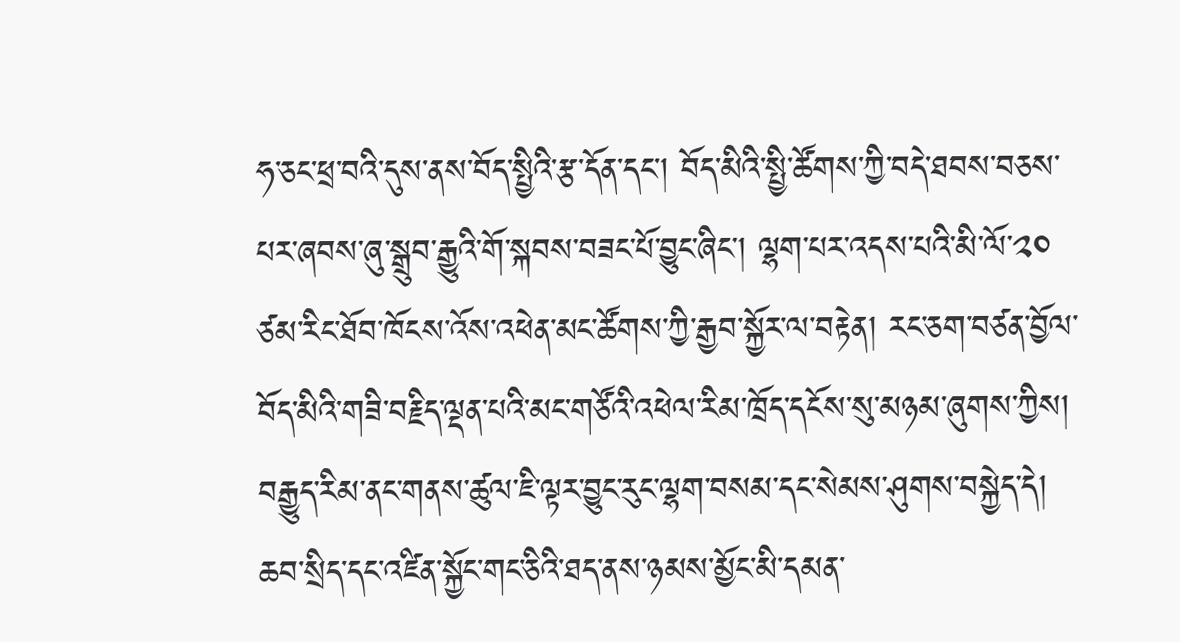ཧ་ཅང་ཕྲ་བའི་དུས་ནས་བོད་སྤྱིའི་རྩ་དོན་དང་། བོད་མིའི་སྤྱི་ཚོགས་ཀྱི་བདེ་ཐབས་བཅས་པར་ཞབས་ཞུ་སྒྲུབ་རྒྱུའི་གོ་སྐབས་བཟང་པོ་བྱུང་ཞིང་། ལྷག་པར་འདས་པའི་མི་ལོ་༢༠ ཙམ་རིང་ཐོབ་ཁོངས་འོས་འཕེན་མང་ཚོགས་ཀྱི་རྒྱབ་སྐྱོར་ལ་བརྟེན། རང་ཅག་བཙན་བྱོལ་བོད་མིའི་གཟི་བརྗིད་ལྡན་པའི་མང་གཙོའི་འཕེལ་རིམ་ཁྲོད་དངོས་སུ་མཉམ་ཞུགས་ཀྱིས། བརྒྱུད་རིམ་ནང་གནས་ཚུལ་ཇི་ལྟར་བྱུང་རུང་ལྷག་བསམ་དང་སེམས་ཤུགས་བསྐྱེད་དེ། ཆབ་སྲིད་དང་འཛིན་སྐྱོང་གང་ཅིའི་ཐད་ནས་ཉམས་མྱོང་མི་དམན་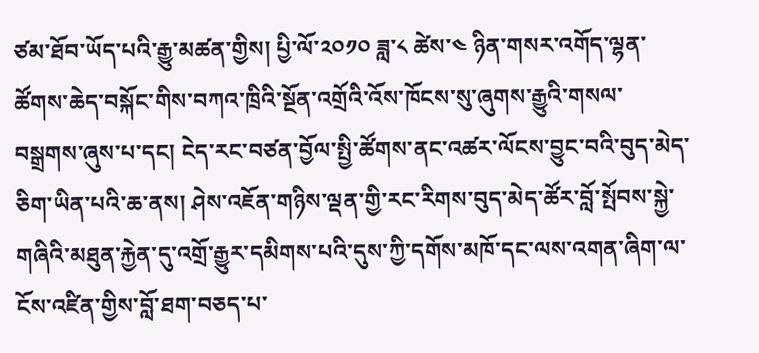ཙམ་ཐོབ་ཡོད་པའི་རྒྱུ་མཚན་གྱིས། པྱི་ལོ་༢༠༡༠ ཟླ་༨ ཚེས་༤ ཉིན་གསར་འགོད་ལྷན་ཚོགས་ཆེད་བསྐོང་གིས་བཀའ་ཁྲིའི་སྔོན་འགྲོའི་འོས་ཁོངས་སུ་ཞུགས་རྒྱུའི་གསལ་བསྒྲགས་ཞུས་པ་དང། ངེད་རང་བཙན་བྱོལ་སྤྱི་ཚོགས་ནང་འཚར་ལོངས་བྱུང་བའི་བུད་མེད་ཅིག་ཡིན་པའི་ཆ་ནས། ཤེས་འཇོན་གཉིས་ལྡན་གྱི་རང་རིགས་བུད་མེད་ཚོར་བློ་སྤོབས་སྐྱེ་གཞིའི་མཐུན་རྐྱེན་དུ་འགྲོ་རྒྱུར་དམིགས་པའི་དུས་ཀྱི་དགོས་མཁོ་དང་ལས་འགན་ཞིག་ལ་ངོས་འཛིན་གྱིས་བློ་ཐག་བཅད་པ་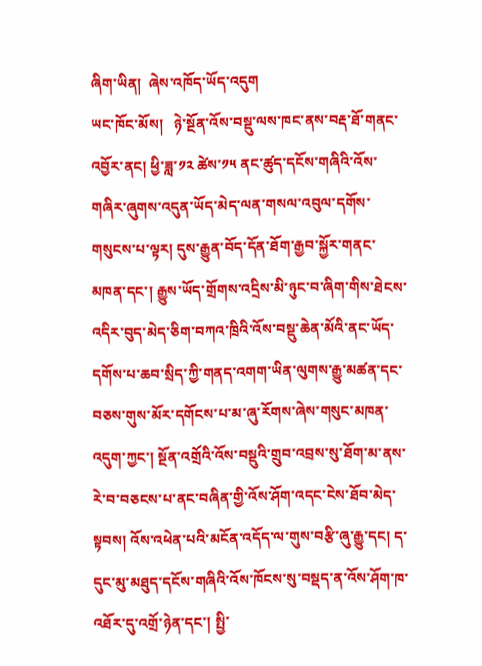ཞིག་ཡིན།  ཞེས་འཁོད་ཡོད་འདུག
ཡང་ཁོང་མོས།   ཉེ་སྔོན་འོས་བསྡུ་ལས་ཁང་ནས་བརྡ་ཐོ་གནང་འབྱོར་ནང། ཕྱི་ཟླ་༡༢ ཚེས་༡༥ ནང་ཚུད་དངོས་གཞིའི་འོས་གཞིར་ཞུགས་འདུན་ཡོད་མེད་ལན་གསལ་འབུལ་དགོས་གསུངས་པ་ལྟར། དུས་རྒྱུན་བོད་དོན་ཐོག་རྒྱབ་སྐྱོར་གནང་མཁན་དང་། རྒྱུས་ཡོད་གྲོགས་འདྲིས་མི་ཉུང་བ་ཞིག་གིས་ཐེངས་འདིར་བུད་མེད་ཅིག་བཀའ་ཁྲིའི་འོས་བསྡུ་ཆེན་མོའི་ནང་ཡོད་དགོས་པ་ཆབ་སྲིད་ཀྱི་གནད་འགག་ཡིན་ལུགས་རྒྱུ་མཚན་དང་བཅས་གུས་མོར་དགོངས་པ་མ་ཞུ་རོགས་ཞེས་གསུང་མཁན་འདུག་ཀྱང་། སྔོན་འགྲོའི་འོས་བསྡུའི་གྲུབ་འབྲས་སུ་ཐོག་མ་ནས་རེ་བ་བཅངས་པ་ནང་བཞིན་གྱི་འོས་ཤོག་འདང་ངེས་ཐོབ་མེད་སྟབས། འོས་འཕེན་པའི་མངོན་འདོད་ལ་གུས་བརྩི་ཞུ་རྒྱུ་དང། ད་དུང་མུ་མཐུད་དངོས་གཞིའི་འོས་ཁོངས་སུ་བསྡད་ན་འོས་ཤོག་ཁ་འཐོར་དུ་འགྲོ་ཉེན་དང་། སྤྱི་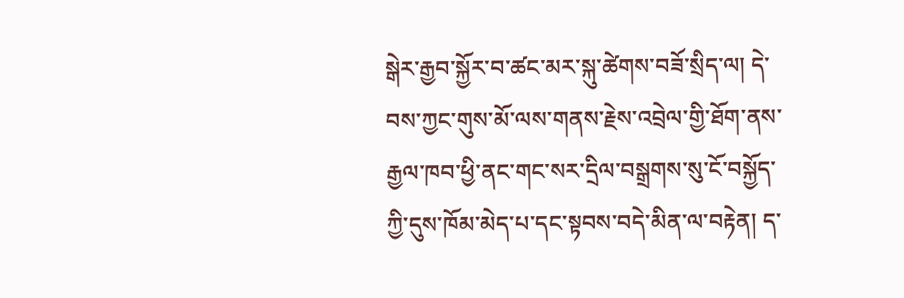སྒེར་རྒྱབ་སྐྱོར་བ་ཚང་མར་སྐུ་ཚེགས་བཟོ་སྲིད་ལ། དེ་བས་ཀྱང་གུས་མོ་ལས་གནས་རྗེས་འབྲེལ་གྱི་ཐོག་ནས་རྒྱལ་ཁབ་ཕྱི་ནང་གང་སར་དྲིལ་བསྒྲགས་སུ་ངོ་བསྐྱོད་ཀྱི་དུས་ཁོམ་མེད་པ་དང་སྟབས་བདེ་མིན་ལ་བརྟེན། ད་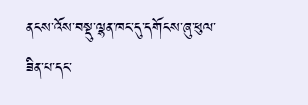ནངས་འོས་བསྡུ་ལྷན་ཁང་དུ་དགོངས་ཞུ་ཕུལ་ཟིན་པ་དང་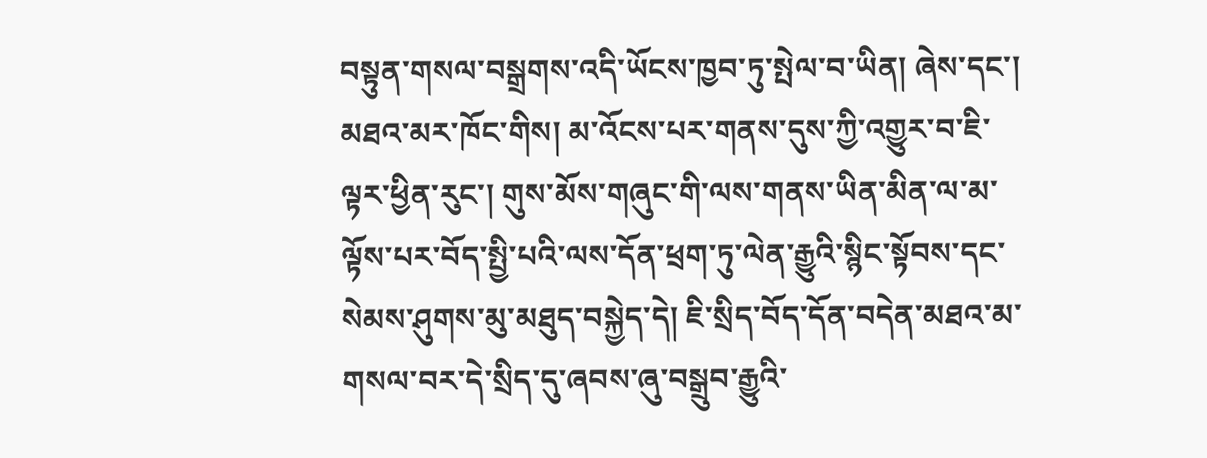བསྟུན་གསལ་བསྒྲགས་འདི་ཡོངས་ཁྱབ་ཏུ་སྤེལ་བ་ཡིན། ཞེས་དང་།
མཐའ་མར་ཁོང་གིས། མ་འོངས་པར་གནས་དུས་ཀྱི་འགྱུར་བ་ཇི་ལྟར་ཕྱིན་རུང་། གུས་མོས་གཞུང་གི་ལས་གནས་ཡིན་མིན་ལ་མ་ལྟོས་པར་བོད་སྤྱི་པའི་ལས་དོན་ཕྲག་ཏུ་ལེན་རྒྱུའི་སྙིང་སྟོབས་དང་སེམས་ཤུགས་མུ་མཐུད་བསྐྱེད་དེ། ཇི་སྲིད་བོད་དོན་བདེན་མཐའ་མ་གསལ་བར་དེ་སྲིད་དུ་ཞབས་ཞུ་བསྒྲུབ་རྒྱུའི་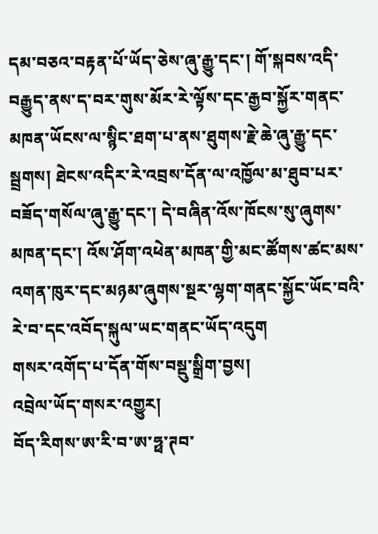དམ་བཅའ་བརྟན་པོ་ཡོད་ཅེས་ཞུ་རྒྱུ་དང་། གོ་སྐབས་འདི་བརྒྱུད་ནས་ད་བར་གུས་མོར་རེ་ལྟོས་དང་རྒྱབ་སྐྱོར་གནང་མཁན་ཡོངས་ལ་སྙིང་ཐག་པ་ནས་ཐུགས་རྗེ་ཆེ་ཞུ་རྒྱུ་དང་སྦྲགས། ཐེངས་འདིར་རེ་འབྲས་དོན་ལ་འཁྱོལ་མ་ཐུབ་པར་བཟོད་གསོལ་ཞུ་རྒྱུ་དང་། དེ་བཞིན་འོས་ཁོངས་སུ་ཞུགས་མཁན་དང་། འོས་ཤོག་འཕེན་མཁན་གྱི་མང་ཚོགས་ཚང་མས་འགན་ཁུར་དང་མཉམ་ཞུགས་སྔར་ལྷག་གནང་སྐྱོང་ཡོང་བའི་རེ་བ་དང་འབོད་སྐུལ་ཡང་གནང་ཡོད་འདུག
གསར་འགོད་པ་དོན་གོས་བསྡུ་སྒྲིག་བྱས།
འབྲེལ་ཡོད་གསར་འགྱུར།
བོད་རིགས་ཨ་རི་བ་ཨ་ཧྥ་ཊབ་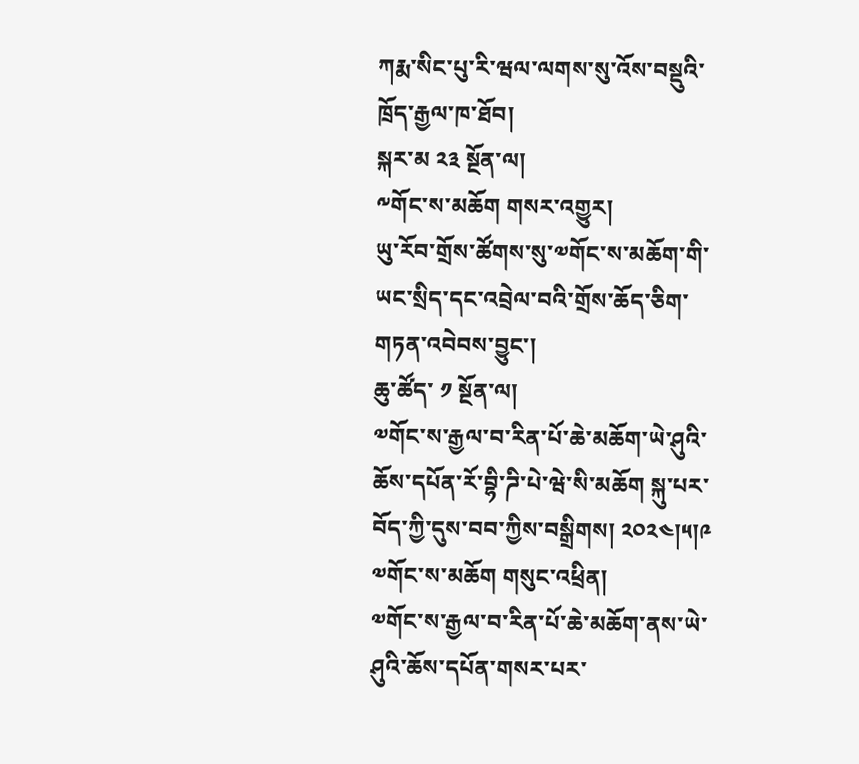ཀརྨ་སིང་པུ་རི་ཝལ་ལགས་སུ་འོས་བསྡུའི་ཁྲོད་རྒྱལ་ཁ་ཐོབ།
སྐར་མ ༢༣ སྔོན་ལ།
༸གོང་ས་མཆོག གསར་འགྱུར།
ཡུ་རོབ་གྲོས་ཚོགས་སུ་༧གོང་ས་མཆོག་གི་ཡང་སྲིད་དང་འབྲེལ་བའི་གྲོས་ཆོད་ཅིག་གཏན་འབེབས་བྱུང་།
ཆུ་ཚོད་ ༡ སྔོན་ལ།
༧གོང་ས་རྒྱལ་བ་རིན་པོ་ཆེ་མཆོག་ཡེ་ཤུའི་ཆོས་དཔོན་རོ་བྷི་ཌི་པེ་ཝེ་སི་མཆོག སྐུ་པར་བོད་ཀྱི་དུས་བབ་ཀྱིས་བསྒྲིགས། ༢༠༢༤།༥།༩
༧གོང་ས་མཆོག གསུང་འཕྲིན།
༧གོང་ས་རྒྱལ་བ་རིན་པོ་ཆེ་མཆོག་ནས་ཡེ་ཤུའི་ཆོས་དཔོན་གསར་པར་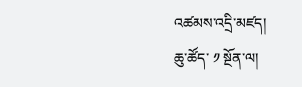འཚམས་འདྲི་མཛད།
ཆུ་ཚོད་ ༡ སྔོན་ལ།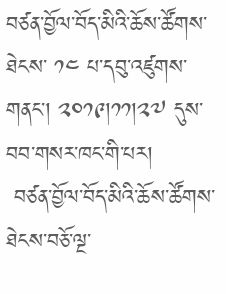བཙན་བྱོལ་བོད་མིའི་ཆོས་ཚོགས་ཐེངས་ ༡༤ པ་དབུ་འཛུགས་གནང་། ༢༠༡༩།༡༡།༢༧ དུས་བབ་གསར་ཁང་གི་པར།
 བཙན་བྱོལ་བོད་མིའི་ཆོས་ཚོགས་ཐེངས་བཅོ་ལྔ་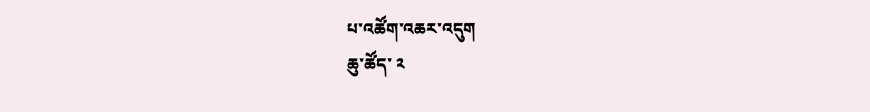པ་འཚོག་འཆར་འདུག
ཆུ་ཚོད་ ༢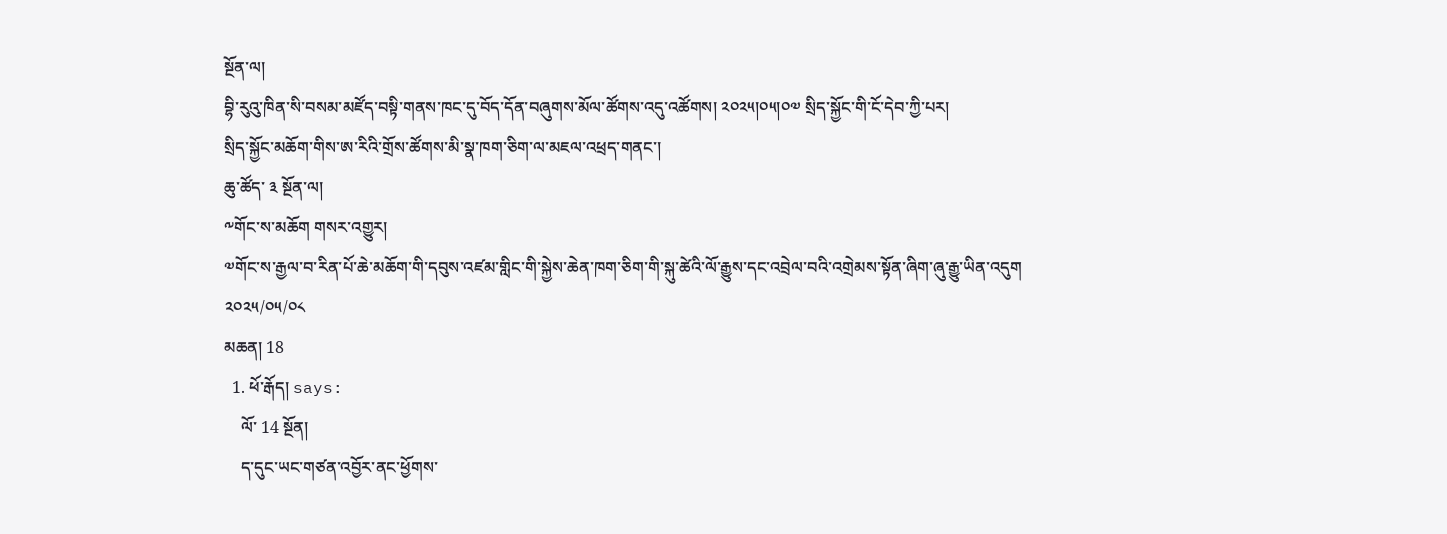སྔོན་ལ།
བྷི་རུའུ་ཁིན་སི་བསམ་མཛོད་བསྟི་གནས་ཁང་དུ་བོད་དོན་བཞུགས་མོལ་ཚོགས་འདུ་འཚོགས། ༢༠༢༥།༠༥།༠༧ སྲིད་སྐྱོང་གི་ངོ་དེབ་ཀྱི་པར།
སྲིད་སྐྱོང་མཆོག་གིས་ཨ་རིའི་གྲོས་ཚོགས་མི་སྣ་ཁག་ཅིག་ལ་མཇལ་འཕྲད་གནང་།
ཆུ་ཚོད་ ༣ སྔོན་ལ།
༸གོང་ས་མཆོག གསར་འགྱུར།
༧གོང་ས་རྒྱལ་བ་རིན་པོ་ཆེ་མཆོག་གི་དབུས་འཛམ་གླིང་གི་སྐྱེས་ཆེན་ཁག་ཅིག་གི་སྐུ་ཚེའི་ལོ་རྒྱུས་དང་འབྲེལ་བའི་འགྲེམས་སྟོན་ཞིག་ཞུ་རྒྱུ་ཡིན་འདུག
༢༠༢༥/༠༥/༠༨
མཆན། 18
  1. ཕོ་རྒོད། says:
    ལོ་ 14 སྔོན།
    ད་དུང་ཡང་གཙན་འབྱོར་ནང་ཕྱོགས་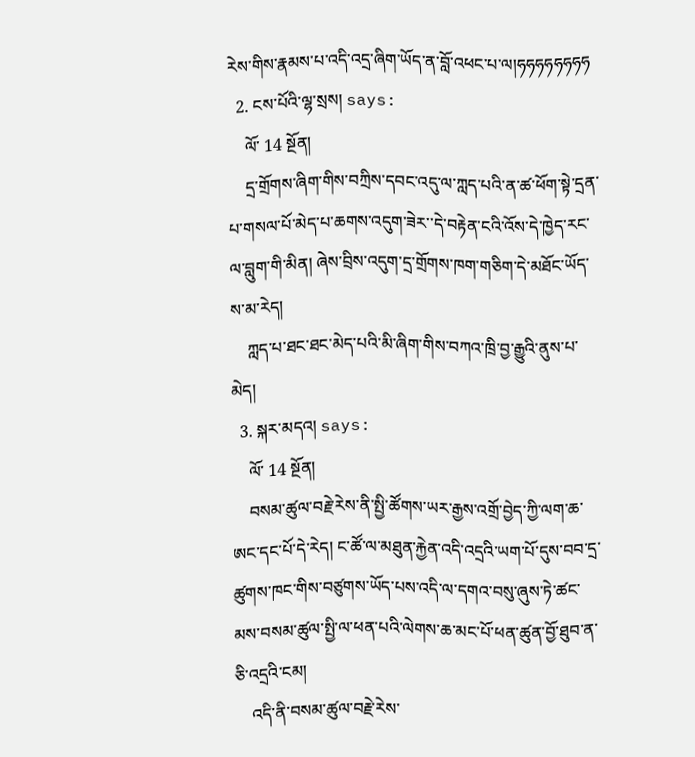རེས་གིས་རྣམས་པ་འདི་འདྲ་ཞིག་ཡོད་ན་བློ་འཕང་པ་ལ།ཧཧཧཧཧཧཧཧ
  2. ངས་པོའི་ལྷ་སྲས། says:
    ལོ་ 14 སྔོན།
    དྲ་གྲོགས་ཞིག་གིས་བཀྲིས་དབང་འདུ་ལ་ཀླད་པའི་ན་ཚ་ཕོག་སྟེ་དྲན་པ་གསལ་པོ་མེད་པ་ཆགས་འདུག་ཟེར་་དེ་བརྟེན་ངའི་འོས་དེ་ཁྱེད་རང་ལ་བླུག་གི་མིན། ཞེས་བྲིས་འདུག་དྲ་གྲོགས་ཁག་གཅིག་དེ་མཐོང་ཡོད་ས་མ་རེད།
    ཀླད་པ་ཐང་ཐང་མེད་པའི་མི་ཞིག་གིས་བཀའ་ཁྲི་བྱ་རྒྱུའི་ནུས་པ་མེད།
  3. སྐར་མདའ། says:
    ལོ་ 14 སྔོན།
    བསམ་ཚུལ་བརྗེ་རེས་ནི་སྤྱི་ཚོགས་ཡར་རྒྱས་འགྲོ་བྱེད་ཀྱི་ལག་ཆ་ཨང་དང་པོ་དེ་རེད། ང་ཚོ་ལ་མཐུན་རྐྱེན་འདི་འདྲའི་ཡག་པོ་དུས་བབ་དྲ་ཚུགས་ཁང་གིས་བཙུགས་ཡོད་པས་འདི་ལ་དགའ་བསུ་ཞུས་ཏེ་ཚང་མས་བསམ་ཚུལ་སྤྱི་ལ་ཕན་པའི་ལེགས་ཆ་མང་པོ་ཕན་ཚུན་བྱོ་ཐུབ་ན་ཅི་འདྲའི་ངམ།
    འདི་ནི་བསམ་ཚུལ་བརྗེ་རེས་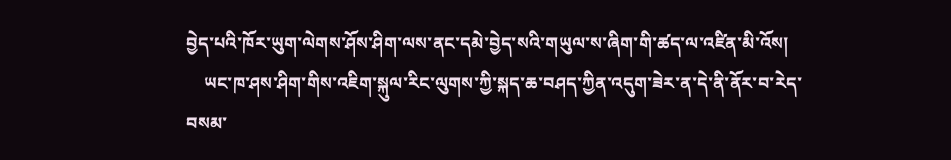བྱེད་པའི་ཁོར་ཡུག་ལེགས་ཤོས་ཤིག་ལས་ནང་དམེ་བྱེད་སའི་གཡུལ་ས་ཞིག་གི་ཚད་ལ་འཛིན་མི་འོས།
    ཡང་ཁ་ཤས་ཤིག་གིས་འཇིག་སྐུལ་རིང་ལུགས་ཀྱི་སྐད་ཆ་བཤད་ཀྱིན་འདུག་ཟེར་ན་དེ་ནི་ནོར་བ་རེད་བསམ་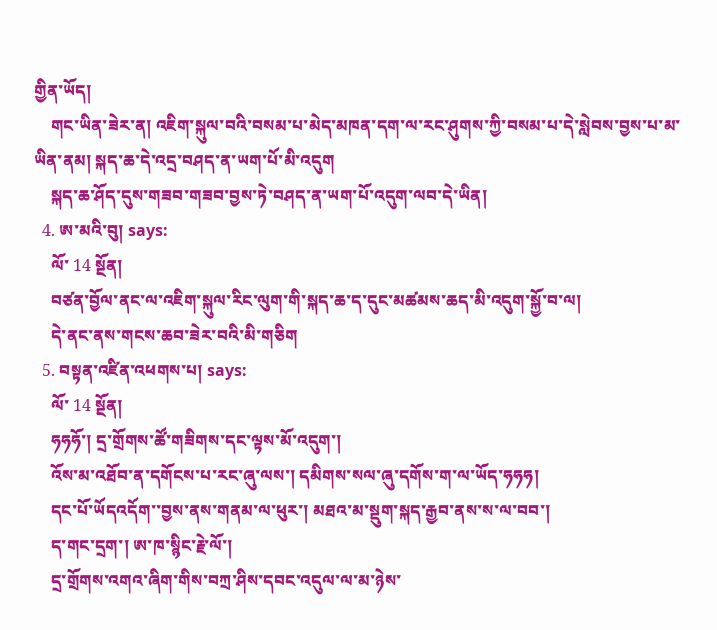གྱིན་ཡོད།
    གང་ཡིན་ཟེར་ན། འཇིག་སྐུལ་བའི་བསམ་པ་མེད་མཁན་དག་ལ་རང་ཤུགས་ཀྱི་བསམ་པ་དེ་སླེབས་བྱས་པ་མ་ཡིན་ནམ། སྐད་ཆ་དེ་འདྲ་བཤད་ན་ཡག་པོ་མི་འདུག
    སྐད་ཆ་ཤོད་དུས་གཟབ་གཟབ་བྱས་ཏེ་བཤད་ན་ཡག་པོ་འདུག་ལབ་དེ་ཡིན།
  4. ཨ་མའི་བུ། says:
    ལོ་ 14 སྔོན།
    བཙན་བྱོལ་ནང་ལ་འཇིག་སྐུལ་རིང་ལུག་གི་སྐད་ཆ་ད་དུང་མཚམས་ཆད་མི་འདུག་སྐྱོ་བ་ལ།
    དེ་ནང་ནས་གངས་ཆབ་ཟེར་བའི་མི་གཅིག
  5. བསྟན་འཛིན་འཕགས་པ། says:
    ལོ་ 14 སྔོན།
    ཧཧཧོ་། དྲ་གྲོགས་ཚོ་གཟིགས་དང་ལྟས་མོ་འདུག་།
    འོས་མ་འཐོབ་ན་དགོངས་པ་རང་ཞུ་ལས་། དམིགས་སལ་ཞུ་དགོས་ག་ལ་ཡོད་ཧཧཧ།
    དང་པོ་ཡོདའདོག་་བྱས་ནས་གནམ་ལ་ཕུར་། མཐའ་མ་སྡུག་སྐད་རྒྱབ་ནས་ས་ལ་བབ་།
    ད་གང་དྲག་། ཨ་ཁ་སྙིང་རྗེ་ལོ་།
    དྲ་གྲོགས་འགའ་ཞིག་གིས་བཀྲ་ཤིས་དབང་འདུལ་ལ་མ་ཉེས་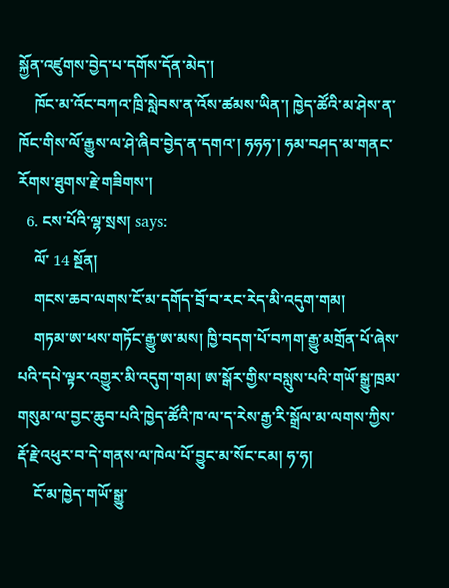སྐྱོན་འཛུགས་བྱེད་པ་དགོས་དོན་མེད་།
    ཁོང་མ་འོང་བཀའ་ཁྲི་སླེབས་ན་འོས་ཚམས་ཡིན་། ཁྱེད་ཚོའི་མ་ཤེས་ན་ཁོང་གིས་ལོ་རྒྱུས་ལ་ཤེ་ཞིབ་བྱེད་ན་དགའ་། ཧཧཧ་། ཧམ་བཤད་མ་གནང་རོགས་ཐུགས་རྗེ་གཟིགས་།
  6. ངས་པོའི་ལྷ་སྲས། says:
    ལོ་ 14 སྔོན།
    གངས་ཆབ་ལགས་ངོ་མ་དགོད་བྲོ་བ་རང་རེད་མི་འདུག་གམ།
    གཏམ་ཨ་ཕས་གཏོང་རྒྱུ་ཨ་མས། ཁྱི་བདག་པོ་བཀག་རྒྱུ་མགྲོན་པོ་ཞེས་པའི་དཔེ་ལྟར་འགྱུར་མི་འདུག་གམ། ཨ་སྒོར་གྱིས་བསླུས་པའི་གཡོ་སྒྱུ་ཁྲམ་གསུམ་ལ་བྱང་ཆུབ་པའི་ཁྱེད་ཚོའི་ཁ་ལ་ད་རེས་རྒྱ་རི་སྒྲོལ་མ་ལགས་ཀྱིས་རྡོ་རྗེ་འཕུར་བ་དེ་གནས་ལ་ཁེལ་པོ་བྱུང་མ་སོང་ངམ། ཧ་ཧ།
    ངོ་མ་ཁྱེད་གཡོ་སྒྱུ་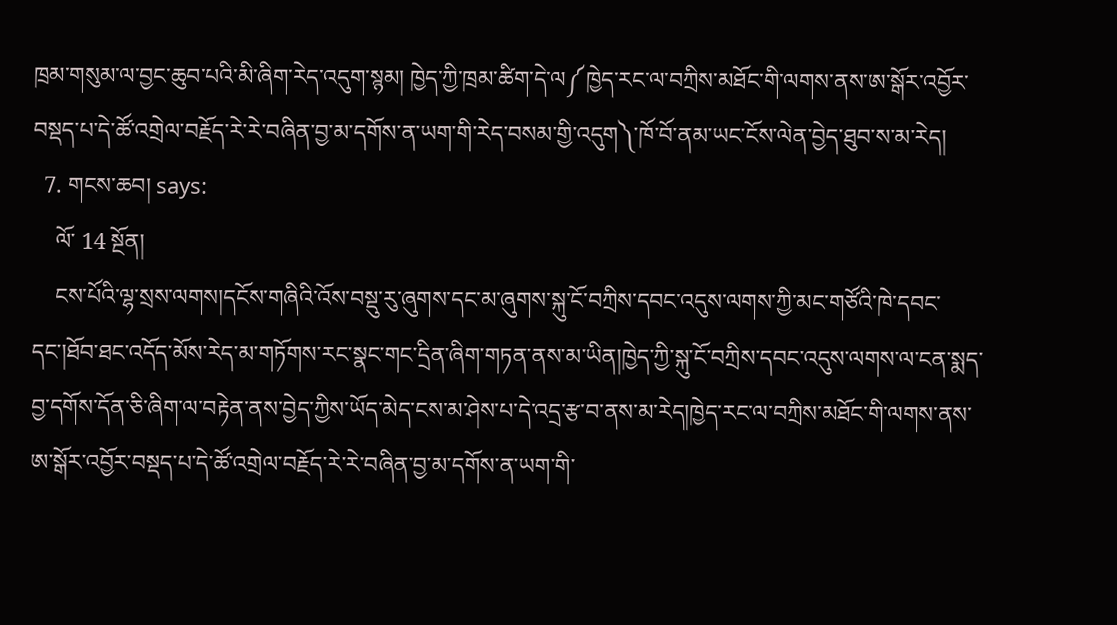ཁྲམ་གསུམ་ལ་བྱང་ཆུབ་པའི་མི་ཞིག་རེད་འདུག་སྙམ། ཁྱེད་ཀྱི་ཁྲམ་ཚིག་དེ་ལ༼ཁྱེད་རང་ལ་བཀྲིས་མཐོང་གི་ལགས་ནས་ཨ་སྒོར་འབྱོར་བསྡད་པ་དེ་ཚོ་འགྲེལ་བརྗོད་རེ་རེ་བཞིན་བྱ་མ་དགོས་ན་ཡག་གི་རེད་བསམ་གྱི་འདུག༽་ཁོ་བོ་ནམ་ཡང་ངོས་ལེན་བྱེད་ཐུབ་ས་མ་རེད།
  7. གངས་ཆབ། says:
    ལོ་ 14 སྔོན།
    ངས་པོའི་ལྷ་སྲས་ལགས།དངོས་གཞིའི་འོས་བསྡུ་རུ་ཞུགས་དང་མ་ཞུགས་སྐུ་ངོ་བཀྲིས་དབང་འདུས་ལགས་ཀྱི་མང་གཙོའི་ཁེ་དབང་དང་།ཐོབ་ཐང་འདོད་མོས་རེད་མ་གཏོགས་རང་སྣང་གང་དྲིན་ཞིག་གཏན་ནས་མ་ཡིན།ཁྱེད་ཀྱི་སྐུ་ངོ་བཀྲིས་དབང་འདུས་ལགས་ལ་ངན་སྨད་བྱ་དགོས་དོན་ཅི་ཞིག་ལ་བརྟེན་ནས་བྱེད་ཀྱིས་ཡོད་མེད་ངས་མ་ཤེས་པ་དེ་འདྲ་རྩ་བ་ནས་མ་རེད།ཁྱེད་རང་ལ་བཀྲིས་མཐོང་གི་ལགས་ནས་ཨ་སྒོར་འབྱོར་བསྡད་པ་དེ་ཚོ་འགྲེལ་བརྗོད་རེ་རེ་བཞིན་བྱ་མ་དགོས་ན་ཡག་གི་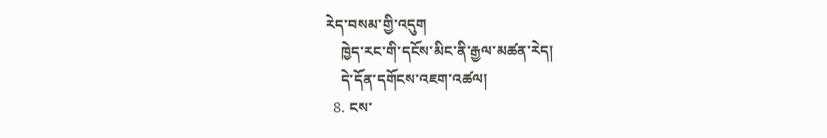རེད་བསམ་གྱི་འདུག
    ཁྱེད་རང་གི་དངོས་མིང་ནི་རྒྱལ་མཚན་རེད།
    དེ་དོན་དགོངས་འཇག་འཚལ།
  8. ངས་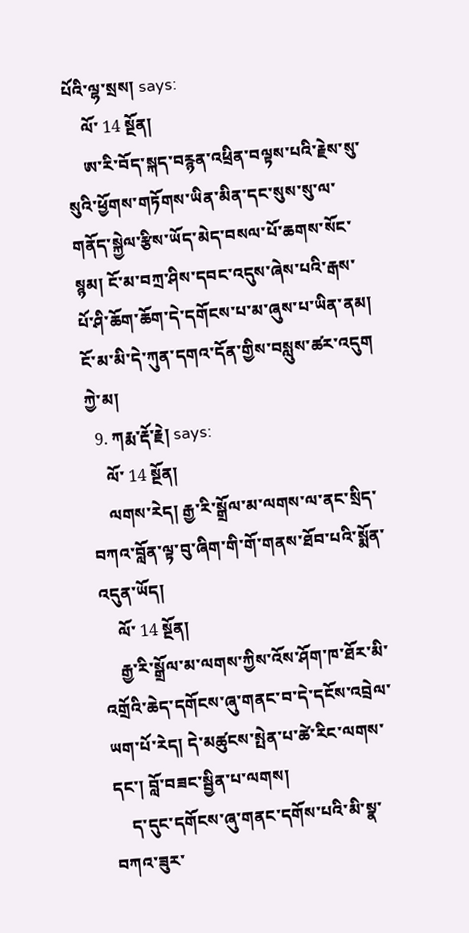པོའི་ལྷ་སྲས། says:
    ལོ་ 14 སྔོན།
    ཨ་རི་བོད་སྐད་བརྙན་འཕྲིན་བལྟས་པའི་རྗེས་སུ་སུའི་ཕྱོགས་གཏོགས་ཡིན་མིན་དང་སུས་སུ་ལ་གནོད་སྐྱེལ་རྩིས་ཡོད་མེད་བསལ་པོ་ཆགས་སོང་སྙམ། ངོ་མ་བཀྲ་ཤིས་དབང་འདུས་ཞེས་པའི་རྒས་པོ་ཤི་ཆོག་ཆོག་དེ་དགོངས་པ་མ་ཞུས་པ་ཡིན་ནམ། ངོ་མ་མི་དེ་ཀུན་དགའ་དོན་གྱིས་བསླུས་ཚར་འདུག ཀྱེ་མ།
  9. ཀརྨ་རྡོ་རྗེ། says:
    ལོ་ 14 སྔོན།
    ལགས་རེད། རྒྱ་རི་སྒྲོལ་མ་ལགས་ལ་ནང་སྲིད་བཀའ་བློན་ལྟ་བུ་ཞིག་གི་གོ་གནས་ཐོབ་པའི་སྨོན་འདུན་ཡོད།
    ལོ་ 14 སྔོན།
    རྒྱ་རི་སྒྲོལ་མ་ལགས་ཀྱིས་འོས་ཤོག་ཁ་ཐོར་མི་འགྲོའི་ཆེད་དགོངས་ཞུ་གནང་བ་དེ་དངོས་འབྲེལ་ཡག་པོ་རེད། དེ་མཚུངས་སྤེན་པ་ཚེ་རིང་ལགས་དང་། བློ་བཟང་སྦྱིན་པ་ལགས།
    ད་དུང་དགོངས་ཞུ་གནང་དགོས་པའི་མི་སྣ་བཀའ་ཟུར་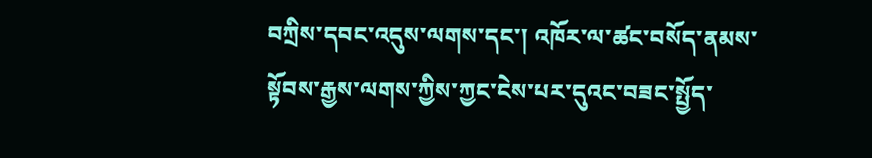བཀྲིས་དབང་འདུས་ལགས་དང་། འཁོར་ལ་ཚང་བསོད་ནམས་སྟོབས་རྒྱས་ལགས་ཀྱིས་ཀྱང་ངེས་པར་དུའང་བཟང་སྤྱོད་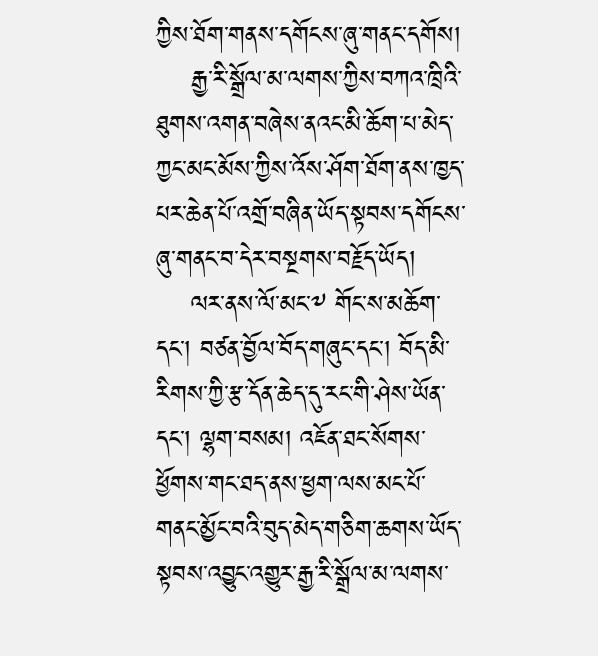ཀྱིས་ཐོག་གནས་དགོངས་ཞུ་གནང་དགོས།
    རྒྱ་རི་སྒྲོལ་མ་ལགས་ཀྱིས་བཀའ་ཁྲིའི་ཐུགས་འགན་བཞེས་ནའང་མི་ཆོག་པ་མེད་ཀྱང་མང་མོས་ཀྱིས་འོས་ཤོག་ཐོག་ནས་ཁྱད་པར་ཆེན་པོ་འགྲོ་བཞིན་ཡོད་སྟབས་དགོངས་ཞུ་གནང་བ་དེར་བསྔགས་བརྗོད་ཡོད།
    ལར་ནས་ལོ་མང་༸ གོང་ས་མཆོག་དང་། བཙན་བྱོལ་བོད་གཞུང་དང་། བོད་མི་རིགས་ཀྱི་རྩ་དོན་ཆེད་དུ་རང་གི་ཤེས་ཡོན་དང་། ལྷག་བསམ། འཇོན་ཐང་སོགས་ཕྱོགས་གང་ཐད་ནས་ཕྱག་ལས་མང་པོ་གནང་མྱོང་བའི་བུད་མེད་གཅིག་ཆགས་ཡོད་སྟབས་འབྱུང་འགྱུར་རྒྱ་རི་སྒྲོལ་མ་ལགས་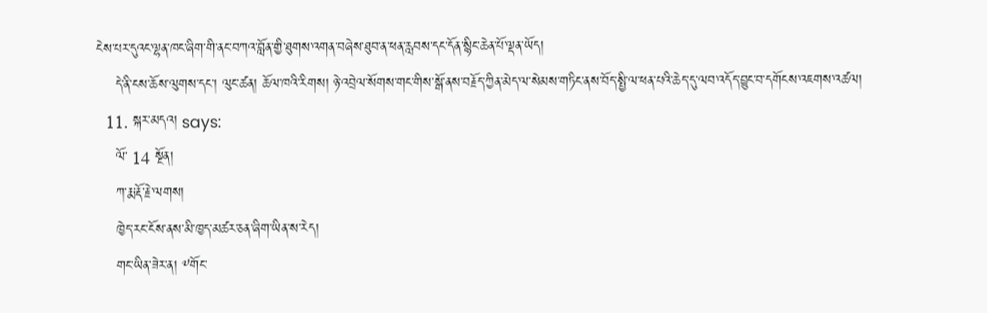ངེས་པར་དུའང་ལྷན་ཁང་ཞིག་གི་ནང་བཀའ་བློན་གྱི་ཐུགས་འགན་བཞེས་ཐུབ་ན་ཕན་རླབས་དང་དོན་སྙིང་ཆེན་པོ་ལྡན་ཡོད།
    དེ་ནི་ངས་ཆོས་ལུགས་དང་། ལུང་ཚན། ཆོལ་ཁའི་རིགས། ཉེ་འབྲེལ་སོགས་གང་གིས་སྒོ་ནས་བརྗོད་ཀྱིན་མེད་ལ་སེམས་གཏིང་ནས་བོད་སྤྱི་ལ་ཕན་པའི་ཆེད་དུ་ལབ་འདོད་བྱུང་བ་དགོངས་འཇགས་འཚལ།
  11. སྐར་མདའ། says:
    ལོ་ 14 སྔོན།
    ཀ་རྨ་རྡོ་རྗེ་ལགས།
    ཁྱེད་རང་ངོས་ནས་མི་ཁྱད་མཚར་ཅན་ཞིག་ཡིན་ས་རེད།
    གང་ཡིན་ཟེར་ན། ༸གོང་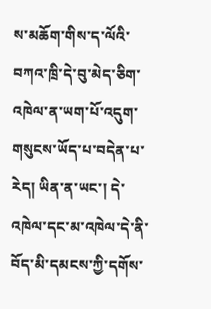ས་མཆོག་གིས་ད་ལོའི་བཀའ་ཁྲི་དེ་བུ་མེད་ཅིག་འཁེལ་ན་ཡག་པོ་འདུག་གསུངས་ཡོད་པ་བདེན་པ་རེད། ཡིན་ན་ཡང་། དེ་འཁེལ་དང་མ་འཁེལ་དེ་ནི་བོད་མི་དམངས་ཀྱི་དགོས་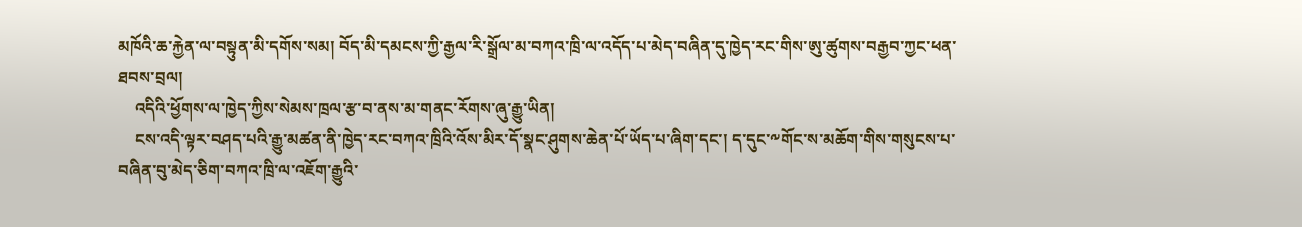མཁོའི་ཆ་རྐྱེན་ལ་བསྟུན་མི་དགོས་སམ། བོད་མི་དམངས་ཀྱི་རྒྱལ་རི་སྒྲོལ་མ་བཀའ་ཁྲི་ལ་འདོད་པ་མེད་བཞིན་དུ་ཁྱེད་རང་གིས་ཨུ་ཚུགས་བརྒྱབ་ཀྱང་ཕན་ཐབས་བྲལ།
    འདིའི་ཕྱོགས་ལ་ཁྱེད་ཀྱིས་སེམས་ཁྲལ་རྩ་བ་ནས་མ་གནང་རོགས་ཞུ་རྒྱུ་ཡིན།
    ངས་འདི་ལྟར་བཤད་པའི་རྒྱུ་མཚན་ནི་ཁྱེད་རང་བཀའ་ཁྲིའི་འོས་མིར་དོ་སྣང་ཤུགས་ཆེན་པོ་ཡོད་པ་ཞིག་དང་། ད་དུང་༸གོང་ས་མཆོག་གིས་གསུངས་པ་བཞིན་བུ་མེད་ཅིག་བཀའ་ཁྲི་ལ་འཇོག་རྒྱུའི་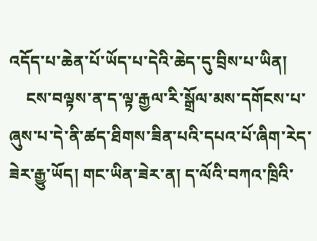འདོད་པ་ཆེན་པོ་ཡོད་པ་དེའི་ཆེད་དུ་བྲིས་པ་ཡིན།
    ངས་བལྟས་ན་ད་ལྟ་རྒྱལ་རི་སྒྲོལ་མས་དགོངས་པ་ཞུས་པ་དེ་ནི་ཚད་ཐིགས་ཟིན་པའི་དཔའ་པོ་ཞིག་རེད་ཟེར་རྒྱུ་ཡོད། གང་ཡིན་ཟེར་ན། ད་ལོའི་བཀའ་ཁྲིའི་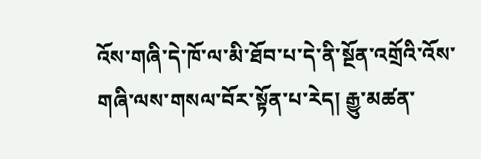འོས་གཞི་དེ་ཁོ་ལ་མི་ཐོབ་པ་དེ་ནི་སྔོན་འགྲོའི་འོས་གཞི་ལས་གསལ་བོར་སྟོན་པ་རེད། རྒྱུ་མཚན་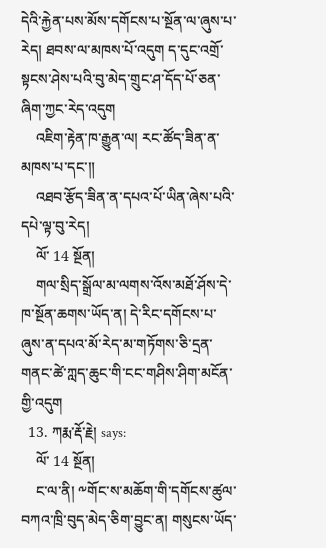དེའི་རྐྱེན་པས་མོས་དགོངས་པ་སྔོན་ལ་ཞུས་པ་རེད། ཐབས་ལ་མཁས་པོ་འདུག ད་དུང་འགྲོ་སྟངས་ཤེས་པའི་བུ་མེད་གྲུང་ཤ་དོད་པོ་ཅན་ཞིག་ཀྱང་རེད་འདུག
    འཇིག་རྟེན་ཁ་རྒྱུན་ལ། རང་ཚོད་ཟིན་ན་མཁས་པ་དང་༎
    འཐབ་རྩོད་ཟིན་ན་དཔའ་པོ་ཡིན་ཞེས་པའི་དཔེ་ལྟ་བུ་རེད།
    ལོ་ 14 སྔོན།
    གལ་སྲིད་སྒྲོལ་མ་ལགས་འོས་མཐོ་ཤོས་དེ་ཁ་སྔོན་ཆགས་ཡོད་ན། དེ་རིང་དགོངས་པ་ཞུས་ན་དཔའ་མོ་རེད་མ་གཏོགས་ཅི་དྲན་གནང་ཚེ་ཀླད་ཆུང་གི་ངང་གཤིས་ཤིག་མངོན་གྱི་འདུག
  13. ཀརྨ་རྡོ་རྗེ། says:
    ལོ་ 14 སྔོན།
    ང་ལ་ནི། ༸གོང་ས་མཆོག་གི་དགོངས་ཚུལ་བཀའ་ཁྲི་བུད་མེད་ཅིག་བྱུང་ན། གསུངས་ཡོད་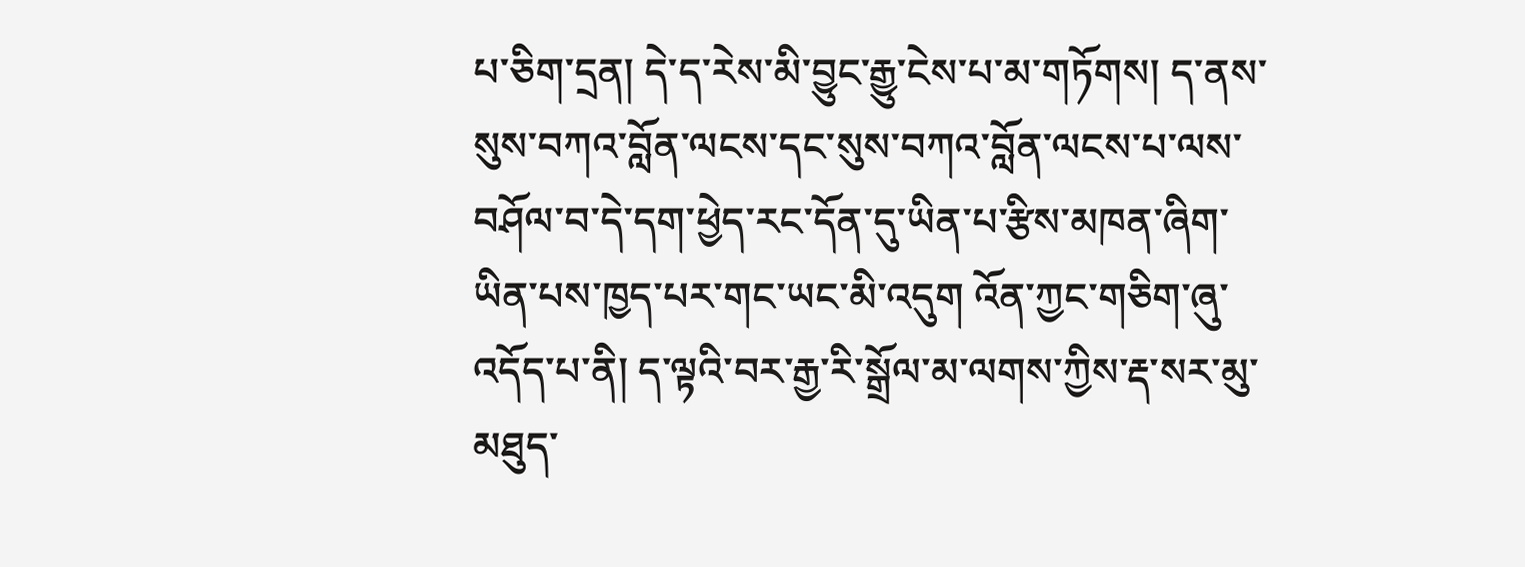པ་ཅིག་དྲན། དེ་ད་རེས་མི་བྱུང་རྒྱུ་ངེས་པ་མ་གཏོགས། ད་ནས་སུས་བཀའ་བློན་ལངས་དང་སུས་བཀའ་བློན་ལངས་པ་ལས་བཤོལ་བ་དེ་དག་ཕྱེད་རང་དོན་དུ་ཡིན་པ་རྩིས་མཁན་ཞིག་ཡིན་པས་ཁྱད་པར་གང་ཡང་མི་འདུག འོན་ཀྱང་གཅིག་ཞུ་འདོད་པ་ནི། ད་ལྟའི་བར་རྒྱ་རི་སྒྲོལ་མ་ལགས་ཀྱིས་རྡ་སར་མུ་མཐུད་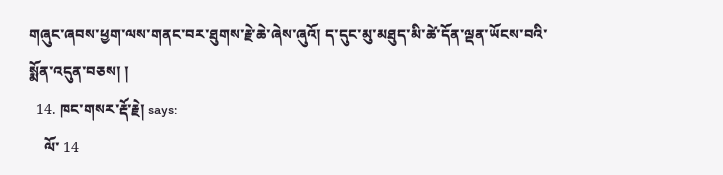གཞུང་ཞབས་ཕྱག་ལས་གནང་བར་ཐུགས་རྗེ་ཆེ་ཞེས་ཞུའོ། ད་དུང་མུ་མཐུད་མི་ཚེ་དོན་ལྡན་ཡོངས་བའི་སྨོན་འདུན་བཅས། །
  14. ཁང་གསར་རྡོ་རྗེ། says:
    ལོ་ 14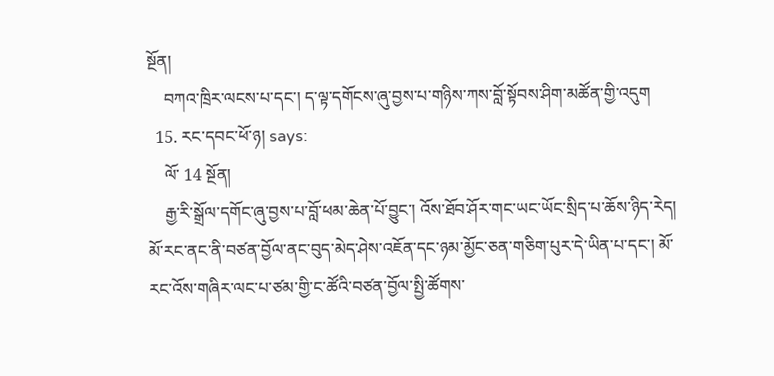སྔོན།
    བཀའ་ཁྲིར་ལངས་པ་དང་། ད་ལྟ་དགོངས་ཞུ་བྱས་པ་གཉིས་ཀས་བློ་སྟོབས་ཤིག་མཚོན་གྱི་འདུག
  15. རང་དབང་ཕོ་ཉ། says:
    ལོ་ 14 སྔོན།
    རྒྱ་རི་སྒྲོལ་དགོང་ཞུ་བྱས་པ་བློ་ཕམ་ཆེན་པོ་བྱུང་། འོས་ཐོབ་ཤོར་གང་ཡང་ཡོང་སྲིད་པ་ཆོས་ཉིད་རེད། མོ་རང་ནང་ནི་བཙན་བྱོལ་ནང་བུད་མེད་ཤེས་འཇོན་དང་ཉམ་མྱོང་ཅན་གཅིག་པུར་དེ་ཡིན་པ་དང་། མོ་རང་འོས་གཞིར་ལང་པ་ཙམ་གྱི་ང་ཚོའི་བཙན་བྱོལ་སྤྱི་ཚོགས་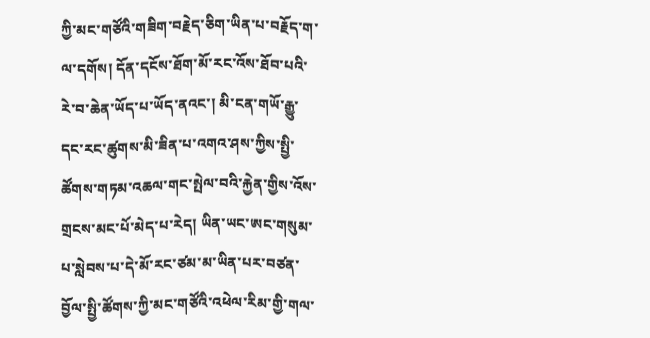ཀྱི་མང་གཙོའི་གཟིག་བརྗེད་ཅིག་ཡིན་པ་བརྗོད་ག་ལ་དགོས། དོན་དངོས་ཐོག་མོ་རང་འོས་ཐོབ་པའི་རེ་བ་ཆེན་ཡོད་པ་ཡོད་ནའང་། མི་ངན་གཡོ་རྒྱུ་དང་རང་ཚུགས་མི་ཟིན་པ་འགའ་ཤས་ཀྱིས་སྤྱི་ཚོགས་གཏམ་འཆལ་གང་སྤེལ་བའི་རྐྱེན་གྱིས་འོས་གྲངས་མང་པོ་མེད་པ་རེད། ཡིན་ཡང་ཨང་གསུམ་པ་སླེབས་པ་དེ་མོ་རང་ཙམ་མ་ཡིན་པར་བཙན་བྱོལ་སྤྱི་ཚོགས་ཀྱི་མང་གཙོའི་འཕེལ་རིམ་གྱི་གལ་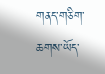གནད་གཅིག་ཆགས་ཡོད་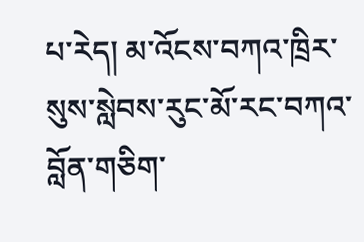པ་རེད། མ་འོངས་བཀའ་ཁྲིར་སུས་སླེབས་རུང་མོ་རང་བཀའ་བློན་གཅིག་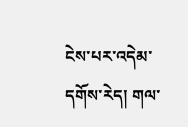ངེས་པར་འདེམ་དགོས་རེད། གལ་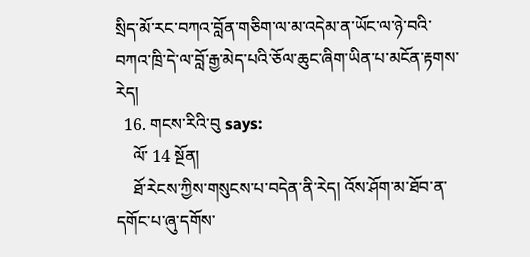སྲིད་མོ་རང་བཀའ་བློན་གཅིག་ལ་མ་འདེམ་ན་ཡོང་ལ་ཉེ་བའི་བཀའ་ཁྲི་དེ་ལ་བློ་རྒྱ་མེད་པའི་ཅོལ་ཆུང་ཞིག་ཡིན་པ་མངོན་རྟགས་རེད།
  16. གངས་རིའི་བུ says:
    ལོ་ 14 སྔོན།
    ཐོ་རེངས་ཀྱིས་གསུངས་པ་བདེན་ནི་རེད། འོས་ཤོག་མ་ཐོབ་ན་དགོང་པ་ཞུ་དགོས་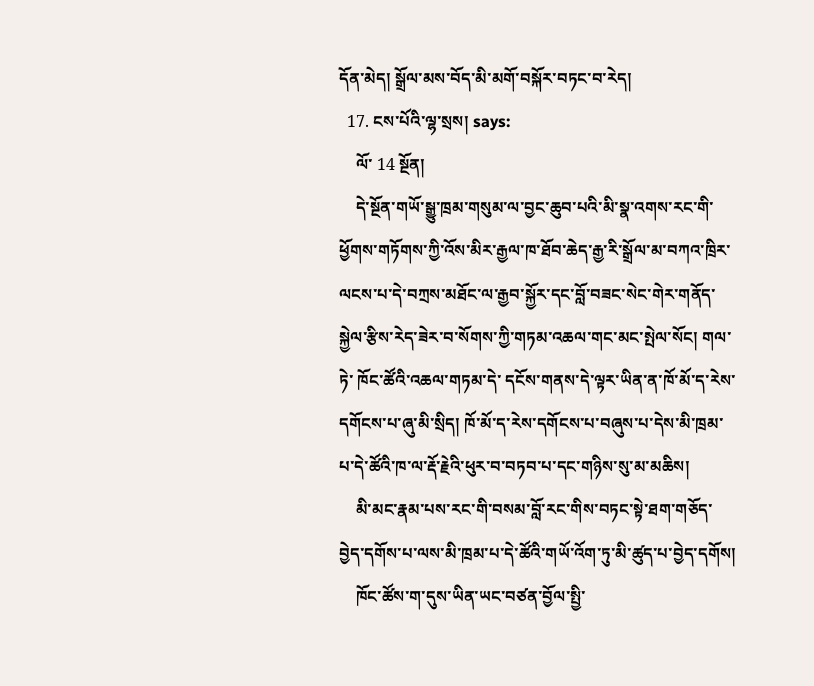དོན་མེད། སྒྲོལ་མས་བོད་མི་མགོ་བསྐོར་བཏང་བ་རེད།
  17. ངས་པོའི་ལྷ་སྲས། says:
    ལོ་ 14 སྔོན།
    དེ་སྔོན་གཡོ་སྒྱུ་ཁྲམ་གསུམ་ལ་བྱང་ཆུབ་པའི་མི་སྣ་འགས་རང་གི་ཕྱོགས་གཏོགས་ཀྱི་འོས་མིར་རྒྱལ་ཁ་ཐོབ་ཆེད་རྒྱ་རི་སྒྲོལ་མ་བཀའ་ཁྲིར་ལངས་པ་དེ་བཀྲས་མཐོང་ལ་རྒྱབ་སྐྱོར་དང་བློ་བཟང་སེང་གེར་གནོད་སྐྱེལ་རྩིས་རེད་ཟེར་བ་སོགས་ཀྱི་གཏམ་འཆལ་གང་མང་སྤེལ་སོང། གལ་ཏེ་ ཁོང་ཚོའི་འཆལ་གཏམ་དེ་ དངོས་གནས་དེ་ལྟར་ཡིན་ན་ཁོ་མོ་ད་རེས་དགོངས་པ་ཞུ་མི་སྲིད། ཁོ་མོ་ད་རེས་དགོངས་པ་བཞུས་པ་དེས་མི་ཁྲམ་པ་དེ་ཚོའི་ཁ་ལ་རྡོ་རྗེའི་ཕུར་བ་བཏབ་པ་དང་གཉིས་སུ་མ་མཆིས།
    མི་མང་རྣམ་པས་རང་གི་བསམ་བློ་རང་གིས་བཏང་སྟེ་ཐག་གཅོད་བྱེད་དགོས་པ་ལས་མི་ཁྲམ་པ་དེ་ཚོའི་གཡོ་འོག་ཏུ་མི་ཚུད་པ་བྱེད་དགོས།
    ཁོང་ཚོས་ག་དུས་ཡིན་ཡང་བཙན་བྱོལ་སྤྱི་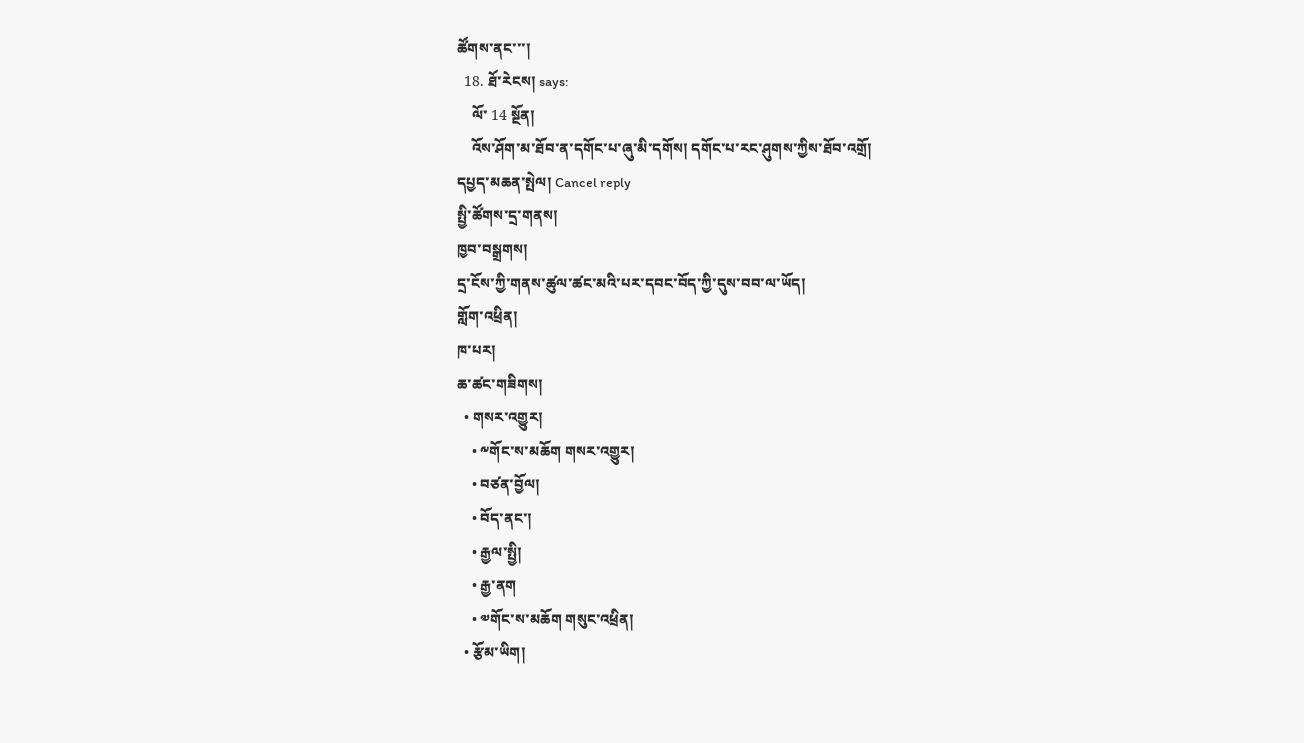ཚོགས་ནང་་་།
  18. ཐོ་རེངས། says:
    ལོ་ 14 སྔོན།
    འོས་ཤོག་མ་ཐོབ་ན་དགོང་པ་ཞུ་མི་དགོས། དགོང་པ་རང་ཤུགས་ཀྱིས་ཐོབ་འགྲོ།
དཔྱད་མཆན་སྤེལ། Cancel reply
སྤྱི་ཚོགས་དྲ་གནས།
ཁྱབ་བསྒྲགས།
དྲ་ངོས་ཀྱི་གནས་ཚུལ་ཚང་མའི་པར་དབང་བོད་ཀྱི་དུས་བབ་ལ་ཡོད།
གློག་འཕྲིན།
ཁ་པར།
ཆ་ཚང་གཟིགས།
  • གསར་འགྱུར།
    • ༸གོང་ས་མཆོག གསར་འགྱུར།
    • བཙན་བྱོལ།
    • བོད་ནང་།
    • རྒྱལ་སྤྱི།
    • རྒྱ་ནག
    • ༧གོང་ས་མཆོག གསུང་འཕྲིན།
  • རྩོམ་ཡིག།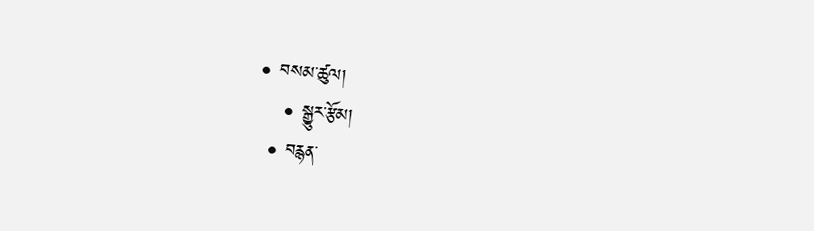• བསམ་ཚུལ།
    • སྒྱུར་རྩོམ།
  • བརྙན་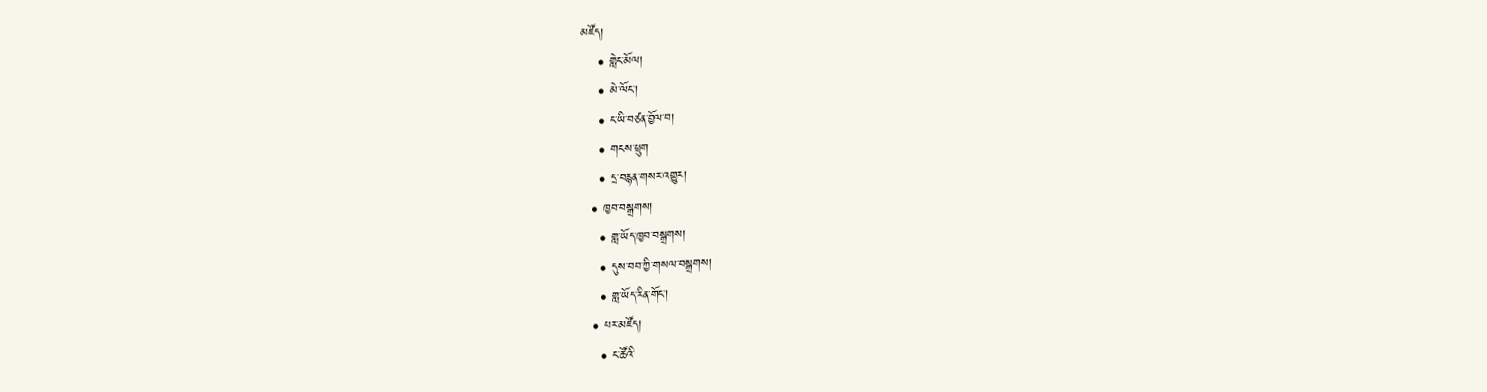མཛོད།
    • གླེང་མོལ།
    • མེ་ལོང་།
    • ང་ཡི་བཙན་བྱོལ་བ།
    • གངས་ཕྲུག
    • དྲ་བརྙན་གསར་འགྱུར།
  • ཁྱབ་བསྒྲགས།
    • གླ་ཡོད་ཁྱབ་བསྒྲགས།
    • དུས་བབ་ཀྱི་གསལ་བསྒྲགས།
    • གླ་ཡོད་རིན་གོང་།
  • པར་མཛོད།
    • ང་ཚོའི་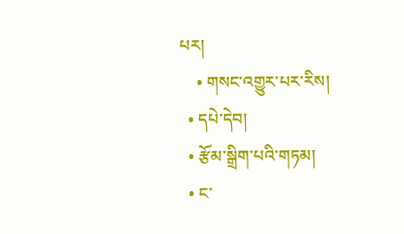པར།
    • གསང་འགྱུར་པར་རིས།
  • དཔེ་དེབ།
  • རྩོམ་སྒྲིག་པའི་གཏམ།
  • ང་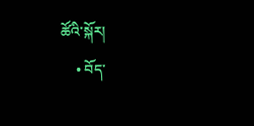ཚོའི་སྐོར།
    • བོད་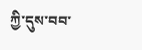ཀྱི་དུས་བབ་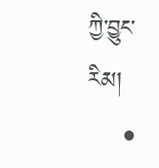ཀྱི་བྱུང་རིམ།
    •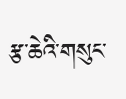རྩ་ཆེའི་གསུང་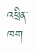འཕྲིན་ཁག